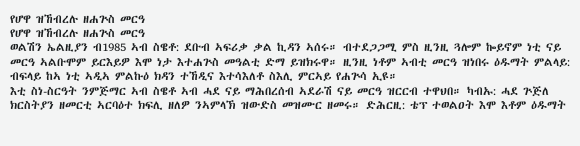የሆዋ ዝኸብረሉ ዘሐጕስ መርዓ
የሆዋ ዝኸብረሉ ዘሐጕስ መርዓ
ወልሽን ኤልዚያን ብ1985 ኣብ ስዌቶ: ደቡብ ኣፍሪቃ ቃል ኪዳን ኣሰሩ። ብተደጋጋሚ ምስ ዚንዚ ጓሎም ኰይኖም ነቲ ናይ መርዓ ኣልቡሞም ይርእይዎ እሞ ነታ እተሐጕስ መዓልቲ ድማ ይዝክሩዋ። ዚንዚ ነቶም ኣብቲ መርዓ ዝነበሩ ዕዱማት ምልላይ: ብፍላይ ከኣ ነቲ ኣዲኣ ምልኩዕ ክዳን ተኸዲና እተሳእለቶ ስእሊ ምርኣይ የሐጕሳ ኢዩ።
እቲ ስነ-ስርዓት ንምጅማር ኣብ ስዌቶ ኣብ ሓደ ናይ ማሕበረሰብ ኣደራሽ ናይ መርዓ ዝርርብ ተዋህበ። ካብኡ: ሓደ ጕጅለ ክርስትያን ዘመርቲ ኣርባዕተ ክፍሊ ዘለዎ ንኣምላኽ ዝውድስ መዝሙር ዘመሩ። ድሕርዚ: ቴፕ ተወልዐት እሞ እቶም ዕዱማት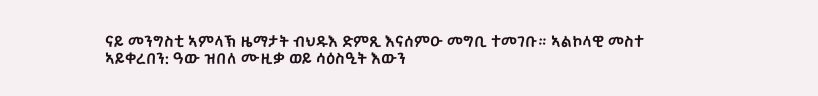ናይ መንግስቲ ኣምላኽ ዜማታት ብህዱእ ድምጺ እናሰምዑ መግቢ ተመገቡ። ኣልኮላዊ መስተ ኣይቀረበን: ዓው ዝበለ ሙዚቃ ወይ ሳዕስዒት እውን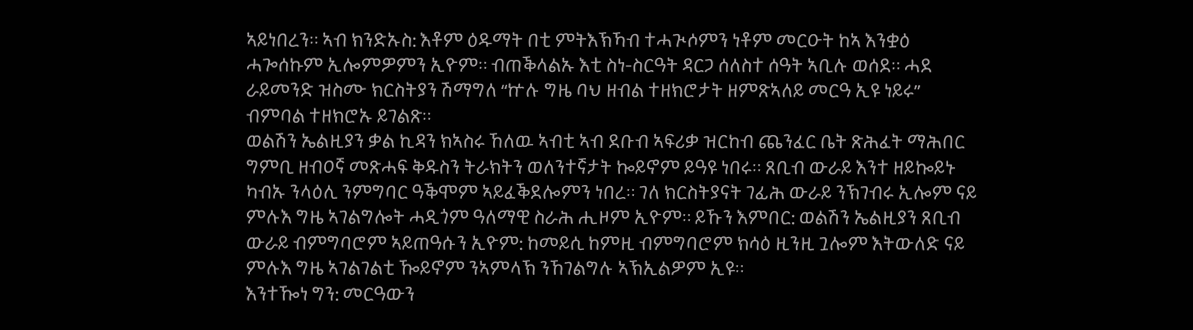ኣይነበረን። ኣብ ክንድኡስ: እቶም ዕዱማት በቲ ምትእኽኻብ ተሓጒሶምን ነቶም መርዑት ከኣ እንቋዕ ሓጐሰኩም ኢሎምዎምን ኢዮም። ብጠቕላልኡ እቲ ስነ-ስርዓት ዳርጋ ሰለስተ ሰዓት ኣቢሉ ወሰደ። ሓደ ራይመንድ ዝስሙ ክርስትያን ሽማግለ “ኵሉ ግዜ ባህ ዘብል ተዘክሮታት ዘምጽኣለይ መርዓ ኢዩ ነይሩ” ብምባል ተዘክሮኡ ይገልጽ።
ወልሽን ኤልዚያን ቃል ኪዳን ክኣስሩ ኸለዉ ኣብቲ ኣብ ደቡብ ኣፍሪቃ ዝርከብ ጨንፈር ቤት ጽሕፈት ማሕበር ግምቢ ዘብዐኛ መጽሓፍ ቅዱስን ትራክትን ወለንተኛታት ኰይኖም ይዓዩ ነበሩ። ጸቢብ ውራይ እንተ ዘይኰይኑ ካብኡ ንላዕሊ ንምግባር ዓቕሞም ኣይፈቕደሎምን ነበረ። ገለ ክርስትያናት ገፊሕ ውራይ ንኽገብሩ ኢሎም ናይ ምሉእ ግዜ ኣገልግሎት ሓዲጎም ዓለማዊ ስራሕ ሒዞም ኢዮም። ይኹን እምበር: ወልሽን ኤልዚያን ጸቢብ ውራይ ብምግባሮም ኣይጠዓሱን ኢዮም: ከመይሲ ከምዚ ብምግባሮም ክሳዕ ዚንዚ ጓሎም እትውለድ ናይ ምሉእ ግዜ ኣገልገልቲ ዀይኖም ንኣምላኽ ንኸገልግሉ ኣኽኢልዎም ኢዩ።
እንተዀነ ግን: መርዓውን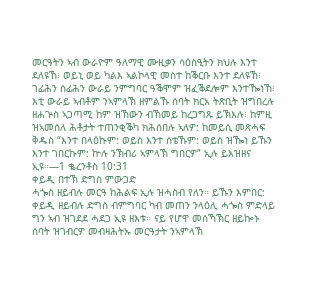መርዓትን ኣብ ውራዮም ዓለማዊ ሙዚቃን ሳዕስዒትን ክህሉ እንተ ደለዩኸ፧ ወይኒ ወይ ካልእ ኣልኮላዊ መስተ ከቕርቡ እንተ ደለዩኸ፧ ገፊሕን ሰፊሕን ውራይ ንምግባር ዓቕሞም ዝፈቕደሎም እንተዀነኸ፧ እቲ ውራይ ኣብቶም ንኣምላኽ ዘምልኹ ሰባት ክርአ ትጽቢት ዝግበረሉ ዘሐጕስ ኣጋጣሚ ከም ዝኸውን ብኸመይ ከረጋግጹ ይኽእሉ፧ ከምዚ ዝኣመሰለ ሕቶታት ተጠንቂቕካ ክሕሰበሉ ኣለዎ: ከመይሲ መጽሓፍ ቅዱስ “እንተ በላዕኩም: ወይስ እንተ ሰቴኹም: ወይስ ዝዀነ ይኹን እንተ ገበርኩም: ኵሉ ንኽብሪ ኣምላኽ ግበርዎ” ኢሉ ይእዝዘና ኢዩ።—1 ቈረንቶስ 10:31
ቀይዲ በተኽ ድግስ ምውጋድ
ሓጐስ ዘይብሉ መርዓ ከሕልፍ ኢሉ ዝሓስብ የለን። ይኹን እምበር: ቀይዲ ዘይብሉ ድግስ ብምግባር ካብ መጠን ንላዕሊ ሓጐስ ምድላይ ግን ኣብ ዝገደደ ሓደጋ ኢዩ ዘእቱ። ናይ የሆዋ መሰኻኽር ዘይኰኑ ሰባት ዝገብርዎ መብዛሕትኡ መርዓታት ንኣምላኽ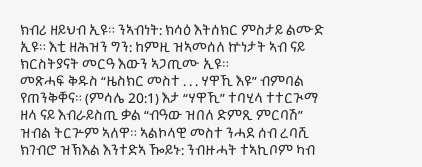ክብሪ ዘይህብ ኢዩ። ንኣብነት: ክሳዕ እትሰክር ምስታይ ልሙድ ኢዩ። እቲ ዘሕዝን ግን: ከምዚ ዝኣመሰለ ኵነታት ኣብ ናይ ክርስትያናት መርዓ እውን ኣጋጢሙ ኢዩ።
መጽሓፍ ቅዱስ “ዜስክር መስተ . . . ሃዋኺ እዩ” ብምባል የጠንቅቐና። (ምሳሌ 20:1) እታ “ሃዋኺ” ተባሂላ ተተርጒማ ዘላ ናይ እብራይስጢ ቃል “ብዓው ዝበለ ድምጺ ምርባሽ” ዝብል ትርጕም ኣለዋ። ኣልኮላዊ መስተ ንሓደ ሰብ ረባሺ ክገብሮ ዝኽእል እንተድኣ ዀይኑ: ንብዙሓት ተኣኪቦም ካብ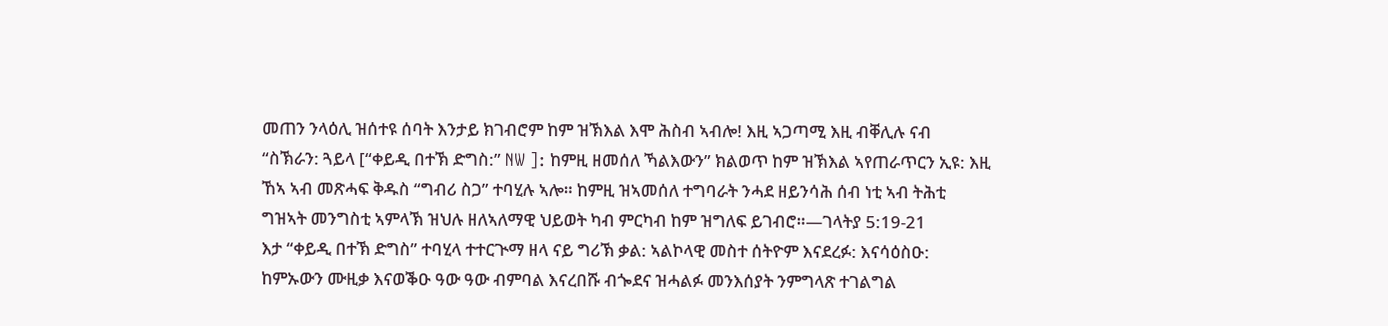መጠን ንላዕሊ ዝሰተዩ ሰባት እንታይ ክገብሮም ከም ዝኽእል እሞ ሕስብ ኣብሎ! እዚ ኣጋጣሚ እዚ ብቐሊሉ ናብ “ስኽራን: ጓይላ [“ቀይዲ በተኽ ድግስ:” NW ]: ከምዚ ዘመሰለ ኻልእውን” ክልወጥ ከም ዝኽእል ኣየጠራጥርን ኢዩ: እዚ ኸኣ ኣብ መጽሓፍ ቅዱስ “ግብሪ ስጋ” ተባሂሉ ኣሎ። ከምዚ ዝኣመሰለ ተግባራት ንሓደ ዘይንሳሕ ሰብ ነቲ ኣብ ትሕቲ ግዝኣት መንግስቲ ኣምላኽ ዝህሉ ዘለኣለማዊ ህይወት ካብ ምርካብ ከም ዝግለፍ ይገብሮ።—ገላትያ 5:19-21
እታ “ቀይዲ በተኽ ድግስ” ተባሂላ ተተርጒማ ዘላ ናይ ግሪኽ ቃል: ኣልኮላዊ መስተ ሰትዮም እናደረፉ: እናሳዕስዑ: ከምኡውን ሙዚቃ እናወቕዑ ዓው ዓው ብምባል እናረበሹ ብጐደና ዝሓልፉ መንእሰያት ንምግላጽ ተገልግል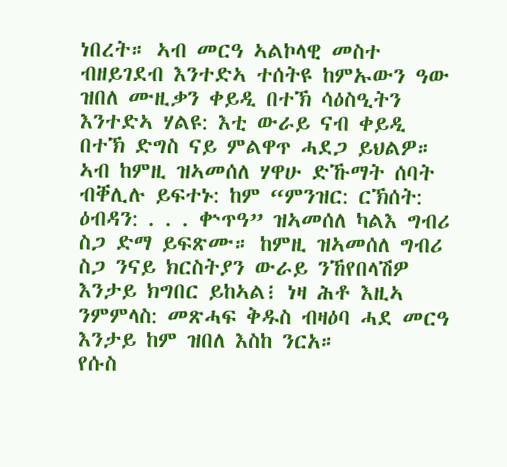ነበረት። ኣብ መርዓ ኣልኮላዊ መስተ ብዘይገደብ እንተድኣ ተሰትዩ ከምኡውን ዓው ዝበለ ሙዚቃን ቀይዲ በተኽ ሳዕስዒትን እንተድኣ ሃልዩ: እቲ ውራይ ናብ ቀይዲ በተኽ ድግስ ናይ ምልዋጥ ሓደጋ ይህልዎ። ኣብ ከምዚ ዝኣመሰለ ሃዋሁ ድኹማት ሰባት ብቐሊሉ ይፍተኑ: ከም “ምንዝር: ርኽሰት: ዕብዳን: . . . ቍጥዓ” ዝኣመሰለ ካልእ ግብሪ ስጋ ድማ ይፍጽሙ። ከምዚ ዝኣመሰለ ግብሪ ስጋ ንናይ ክርስትያን ውራይ ንኸየበላሽዎ እንታይ ክግበር ይከኣል፧ ነዛ ሕቶ እዚኣ ንምምላስ: መጽሓፍ ቅዱስ ብዛዕባ ሓደ መርዓ እንታይ ከም ዝበለ እስከ ንርአ።
የሱስ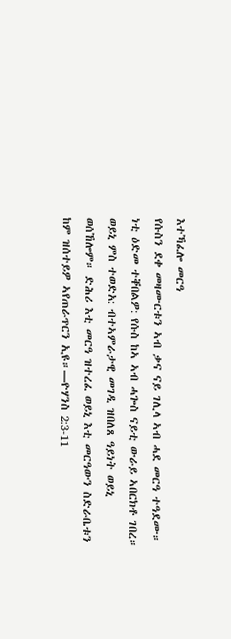እተኻፈሎ መርዓ
የሱስን ደቀ መዛሙርቱን ኣብ ቃና ናይ ገሊላ ኣብ ሓደ መርዓ ተዓደሙ። ነቲ ዕድመ ተቐበልዎ: የሱስ ከኣ ኣብ ሓጐስ ናይቲ ውራይ ኣበርክቶ ገበረ። ወይኒ ምስ ተወድአ: ብተኣምራታዊ መገዲ ዝበለጸ ዓይነት ወይኒ ወሰኸሎም። ድሕሪ እቲ መርዓ ዝተረፈ ወይኒ እቲ መርዓውን ስድራቤቱን ከም ዝሰተይዎ ኣየጠራጥርን ኢዩ።—ዮሃንስ 2:3-11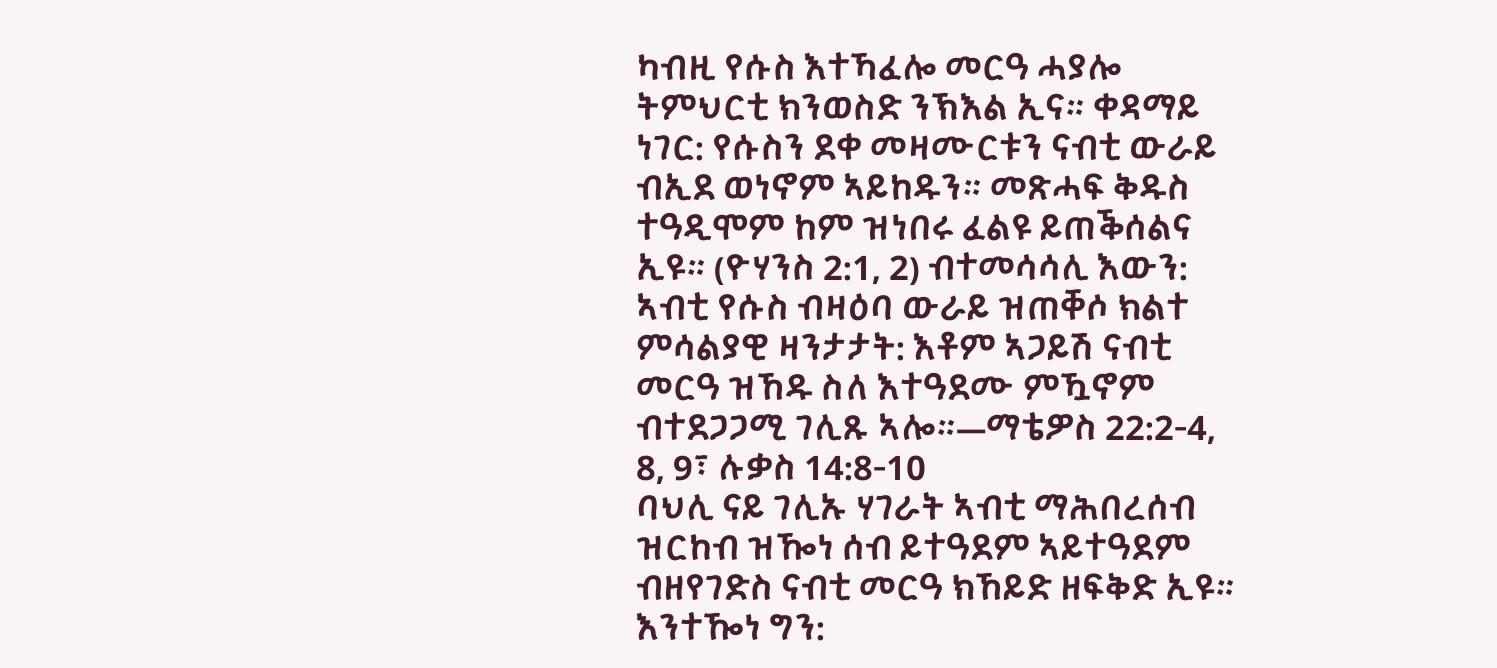ካብዚ የሱስ እተኻፈሎ መርዓ ሓያሎ ትምህርቲ ክንወስድ ንኽእል ኢና። ቀዳማይ ነገር: የሱስን ደቀ መዛሙርቱን ናብቲ ውራይ ብኢደ ወነኖም ኣይከዱን። መጽሓፍ ቅዱስ ተዓዲሞም ከም ዝነበሩ ፈልዩ ይጠቕሰልና ኢዩ። (ዮሃንስ 2:1, 2) ብተመሳሳሊ እውን: ኣብቲ የሱስ ብዛዕባ ውራይ ዝጠቐሶ ክልተ ምሳልያዊ ዛንታታት: እቶም ኣጋይሽ ናብቲ መርዓ ዝኸዱ ስለ እተዓደሙ ምዃኖም ብተደጋጋሚ ገሊጹ ኣሎ።—ማቴዎስ 22:2-4, 8, 9፣ ሉቃስ 14:8-10
ባህሊ ናይ ገሊኡ ሃገራት ኣብቲ ማሕበረሰብ ዝርከብ ዝዀነ ሰብ ይተዓደም ኣይተዓደም ብዘየገድስ ናብቲ መርዓ ክኸይድ ዘፍቅድ ኢዩ። እንተዀነ ግን: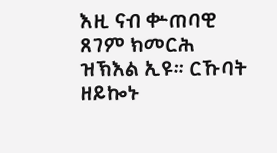እዚ ናብ ቍጠባዊ ጸገም ክመርሕ ዝኽእል ኢዩ። ርኹባት ዘይኰኑ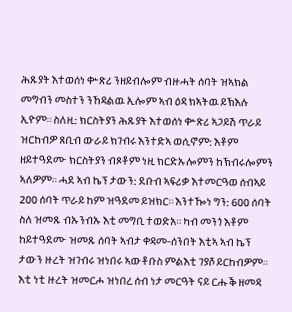ሕጹያት እተወሰነ ቍጽሪ ንዘይብሎም ብዙሓት ሰባት ዝኣክል መግብን መስተን ንኸዳልዉ ኢሎም ኣብ ዕዳ ክኣትዉ ይኽእሉ ኢዮም። ስለዚ: ክርስትያን ሕጹያት እተወሰነ ቍጽሪ ኣጋይሽ ጥራይ ዝርከብዎ ጸቢብ ውራይ ክገብሩ እንተድኣ ወሲኖም: እቶም ዘይተዓደሙ ክርስትያን ብጾቶም ነዚ ክርድኡሎምን ከኽብሩሎምን ኣለዎም። ሓደ ኣብ ኬፕ ታውን: ደቡብ ኣፍሪቃ እተመርዓወ ሰብኣይ 200 ሰባት ጥራይ ከም ዝዓደመ ይዝክር። እንተዀነ ግን: 600 ሰባት ስለ ዝመጹ ብኡንብኡ እቲ መግቢ ተወድአ። ካብ መንጎ እቶም ከይተዓደሙ ዝመጹ ሰባት ኣብታ ቀዳመ-ሰንበት እቲኣ ኣብ ኬፕ ታውን ዙረት ዝገብሩ ዝነበሩ ኣውቶቡስ ምልእቲ ገያሾ ይርከብዎም። እቲ ነቲ ዙረት ዝመርሖ ዝነበረ ሰብ ነታ መርዓት ናይ ርሑቕ ዘመዳ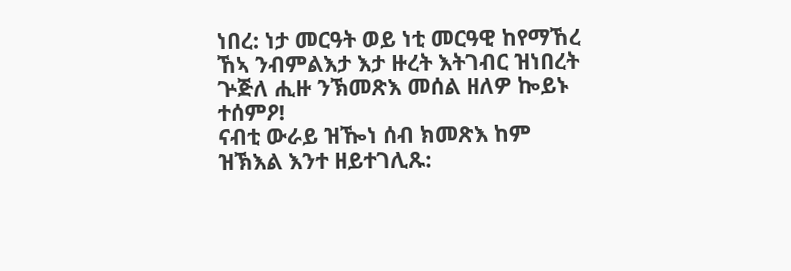ነበረ: ነታ መርዓት ወይ ነቲ መርዓዊ ከየማኸረ ኸኣ ንብምልእታ እታ ዙረት እትገብር ዝነበረት ጕጅለ ሒዙ ንኽመጽእ መሰል ዘለዎ ኰይኑ ተሰምዖ!
ናብቲ ውራይ ዝዀነ ሰብ ክመጽእ ከም ዝኽእል እንተ ዘይተገሊጹ: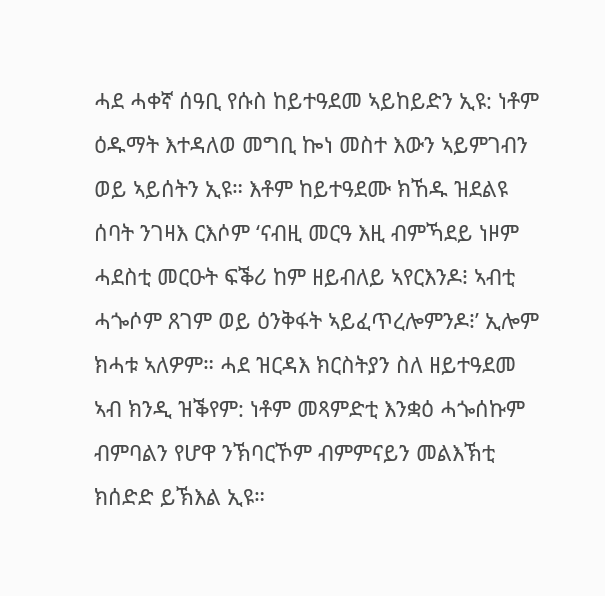ሓደ ሓቀኛ ሰዓቢ የሱስ ከይተዓደመ ኣይከይድን ኢዩ: ነቶም ዕዱማት እተዳለወ መግቢ ኰነ መስተ እውን ኣይምገብን ወይ ኣይሰትን ኢዩ። እቶም ከይተዓደሙ ክኸዱ ዝደልዩ ሰባት ንገዛእ ርእሶም ‘ናብዚ መርዓ እዚ ብምኻደይ ነዞም ሓደስቲ መርዑት ፍቕሪ ከም ዘይብለይ ኣየርእንዶ፧ ኣብቲ ሓጐሶም ጸገም ወይ ዕንቅፋት ኣይፈጥረሎምንዶ፧’ ኢሎም ክሓቱ ኣለዎም። ሓደ ዝርዳእ ክርስትያን ስለ ዘይተዓደመ ኣብ ክንዲ ዝቕየም: ነቶም መጻምድቲ እንቋዕ ሓጐሰኩም ብምባልን የሆዋ ንኽባርኾም ብምምናይን መልእኽቲ ክሰድድ ይኽእል ኢዩ።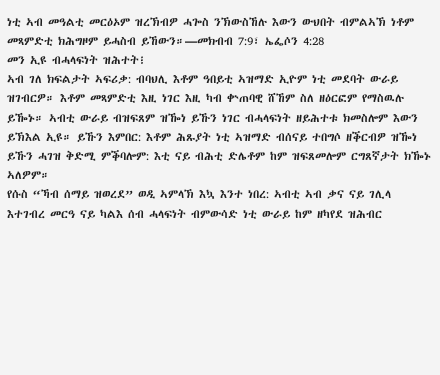ነቲ ኣብ መዓልቲ መርዕኦም ዝረኽብዎ ሓጐስ ንኽውስኸሉ እውን ውህበት ብምልኣኽ ነቶም መጻምድቲ ክሕግዞም ይሓስብ ይኸውን።—መክብብ 7:9፣ ኤፌሶን 4:28
መን ኢዩ ብሓላፍነት ዝሕተት፧
ኣብ ገለ ክፍልታት ኣፍሪቃ: ብባህሊ እቶም ዓበይቲ ኣዝማድ ኢዮም ነቲ መደባት ውራይ ዝገብርዎ። እቶም መጻምድቲ እዚ ነገር እዚ ካብ ቍጠባዊ ሸኸም ስለ ዘዕርፎም የማስዉሉ ይዀኑ። ኣብቲ ውራይ ብዝፍጸም ዝዀነ ይኹን ነገር ብሓላፍነት ዘይሕተቱ ክመስሎም እውን ይኽእል ኢዩ። ይኹን እምበር: እቶም ሕጹያት ነቲ ኣዝማድ ብሰናይ ተበግሶ ዘቕርብዎ ዝዀነ ይኹን ሓገዝ ቅድሚ ምቕባሎም: እቲ ናይ ብሕቲ ድሌቶም ከም ዝፍጸመሎም ርግጸኛታት ክዀኑ ኣለዎም።
የሱስ “ኻብ ሰማይ ዝወረደ” ወዲ ኣምላኽ እኳ እንተ ነበረ: ኣብቲ ኣብ ቃና ናይ ገሊላ እተገብረ መርዓ ናይ ካልእ ሰብ ሓላፍነት ብምውሳድ ነቲ ውራይ ከም ዘካየደ ዝሕብር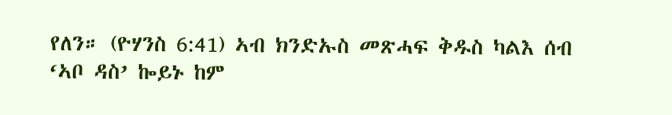የለን። (ዮሃንስ 6:41) ኣብ ክንድኡስ መጽሓፍ ቅዱስ ካልእ ሰብ ‘ኣቦ ዳስ’ ኰይኑ ከም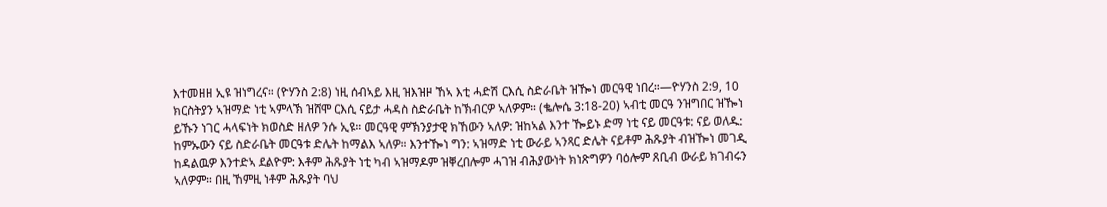እተመዘዘ ኢዩ ዝነግረና። (ዮሃንስ 2:8) ነዚ ሰብኣይ እዚ ዝእዝዞ ኸኣ እቲ ሓድሽ ርእሲ ስድራቤት ዝዀነ መርዓዊ ነበረ።—ዮሃንስ 2:9, 10
ክርስትያን ኣዝማድ ነቲ ኣምላኽ ዝሸሞ ርእሲ ናይታ ሓዳስ ስድራቤት ከኽብርዎ ኣለዎም። (ቈሎሴ 3:18-20) ኣብቲ መርዓ ንዝግበር ዝዀነ ይኹን ነገር ሓላፍነት ክወስድ ዘለዎ ንሱ ኢዩ። መርዓዊ ምኽንያታዊ ክኸውን ኣለዎ: ዝከኣል እንተ ዀይኑ ድማ ነቲ ናይ መርዓቱ: ናይ ወለዱ: ከምኡውን ናይ ስድራቤት መርዓቱ ድሌት ከማልእ ኣለዎ። እንተዀነ ግን: ኣዝማድ ነቲ ውራይ ኣንጻር ድሌት ናይቶም ሕጹያት ብዝዀነ መገዲ ከዳልዉዎ እንተድኣ ደልዮም: እቶም ሕጹያት ነቲ ካብ ኣዝማዶም ዝቐረበሎም ሓገዝ ብሕያውነት ክነጽግዎን ባዕሎም ጸቢብ ውራይ ክገብሩን ኣለዎም። በዚ ኸምዚ ነቶም ሕጹያት ባህ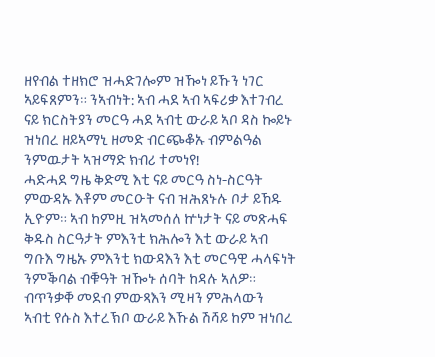ዘየብል ተዘክሮ ዝሓድገሎም ዝዀነ ይኹን ነገር ኣይፍጸምን። ንኣብነት: ኣብ ሓደ ኣብ ኣፍሪቃ እተገብረ ናይ ክርስትያን መርዓ ሓደ ኣብቲ ውራይ ኣቦ ዳስ ኰይኑ ዝነበረ ዘይኣማኒ ዘመድ ብርጭቆኡ ብምልዓል ንምዉታት ኣዝማድ ክብሪ ተመነየ!
ሓድሓደ ግዜ ቅድሚ እቲ ናይ መርዓ ስነ-ስርዓት ምውዳኡ እቶም መርዑት ናብ ዝሕጸኑሉ ቦታ ይኸዱ ኢዮም። ኣብ ከምዚ ዝኣመሰለ ኵነታት ናይ መጽሓፍ ቅዱስ ስርዓታት ምእንቲ ክሕሎን እቲ ውራይ ኣብ ግቡእ ግዜኡ ምእንቲ ክውዳእን እቲ መርዓዊ ሓላፍነት ንምቕባል ብቑዓት ዝዀኑ ሰባት ከዳሉ ኣለዎ።
ብጥንቃቐ መደብ ምውጻእን ሚዛን ምሕላውን
ኣብቲ የሱስ እተረኽቦ ውራይ እኹል ሽሻይ ከም ዝነበረ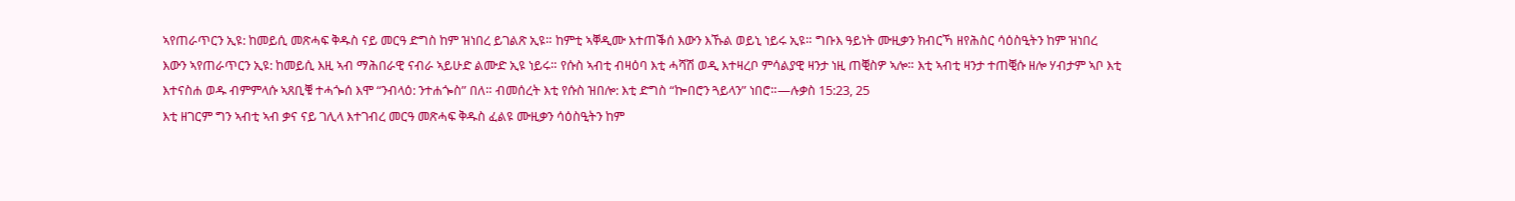ኣየጠራጥርን ኢዩ: ከመይሲ መጽሓፍ ቅዱስ ናይ መርዓ ድግስ ከም ዝነበረ ይገልጽ ኢዩ። ከምቲ ኣቐዲሙ እተጠቕሰ እውን እኹል ወይኒ ነይሩ ኢዩ። ግቡእ ዓይነት ሙዚቃን ክብርኻ ዘየሕስር ሳዕስዒትን ከም ዝነበረ እውን ኣየጠራጥርን ኢዩ: ከመይሲ እዚ ኣብ ማሕበራዊ ናብራ ኣይሁድ ልሙድ ኢዩ ነይሩ። የሱስ ኣብቲ ብዛዕባ እቲ ሓሻሽ ወዲ እተዛረቦ ምሳልያዊ ዛንታ ነዚ ጠቒስዎ ኣሎ። እቲ ኣብቲ ዛንታ ተጠቒሱ ዘሎ ሃብታም ኣቦ እቲ እተናስሐ ወዱ ብምምላሱ ኣጸቢቑ ተሓጐሰ እሞ “ንብላዕ: ንተሐጐስ” በለ። ብመሰረት እቲ የሱስ ዝበሎ: እቲ ድግስ “ኰበሮን ጓይላን” ነበሮ።—ሉቃስ 15:23, 25
እቲ ዘገርም ግን ኣብቲ ኣብ ቃና ናይ ገሊላ እተገብረ መርዓ መጽሓፍ ቅዱስ ፈልዩ ሙዚቃን ሳዕስዒትን ከም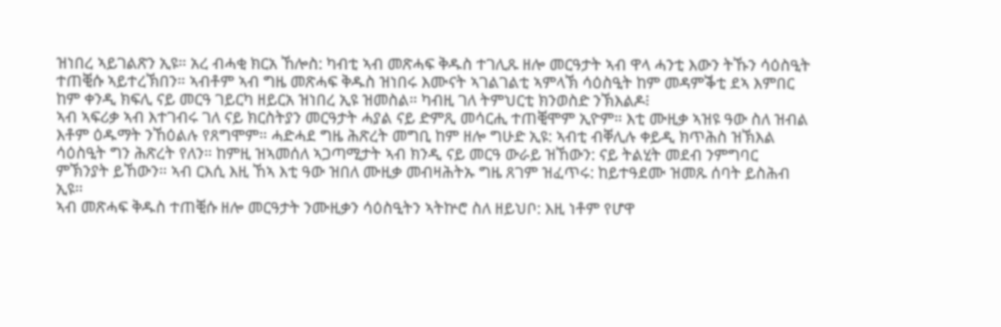ዝነበረ ኣይገልጽን ኢዩ። አረ ብሓቂ ክርአ ኸሎስ: ካብቲ ኣብ መጽሓፍ ቅዱስ ተገሊጹ ዘሎ መርዓታት ኣብ ዋላ ሓንቲ እውን ትኹን ሳዕስዒት ተጠቒሱ ኣይተረኽበን። ኣብቶም ኣብ ግዜ መጽሓፍ ቅዱስ ዝነበሩ እሙናት ኣገልገልቲ ኣምላኽ ሳዕስዒት ከም መዳምቕቲ ደኣ እምበር ከም ቀንዲ ክፍሊ ናይ መርዓ ገይርካ ዘይርአ ዝነበረ ኢዩ ዝመስል። ካብዚ ገለ ትምህርቲ ክንወስድ ንኽእልዶ፧
ኣብ ኣፍሪቃ ኣብ እተገብሩ ገለ ናይ ክርስትያን መርዓታት ሓያል ናይ ድምጺ መሳርሒ ተጠቒሞም ኢዮም። እቲ ሙዚቃ ኣዝዩ ዓው ስለ ዝብል እቶም ዕዱማት ንኸዕልሉ የጸግሞም። ሓድሓደ ግዜ ሕጽረት መግቢ ከም ዘሎ ግሁድ ኢዩ: ኣብቲ ብቐሊሉ ቀይዲ ክጥሕስ ዝኽእል ሳዕስዒት ግን ሕጽረት የለን። ከምዚ ዝኣመሰለ ኣጋጣሚታት ኣብ ክንዲ ናይ መርዓ ውራይ ዝኸውን: ናይ ትልሂት መደብ ንምግባር ምኽንያት ይኸውን። ኣብ ርእሲ እዚ ኸኣ እቲ ዓው ዝበለ ሙዚቃ መብዛሕትኡ ግዜ ጸገም ዝፈጥሩ: ከይተዓደሙ ዝመጹ ሰባት ይስሕብ ኢዩ።
ኣብ መጽሓፍ ቅዱስ ተጠቒሱ ዘሎ መርዓታት ንሙዚቃን ሳዕስዒትን ኣትኵሮ ስለ ዘይህቦ: እዚ ነቶም የሆዋ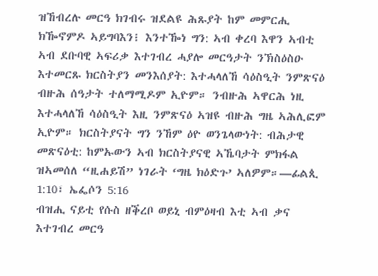ዝኸብረሉ መርዓ ክገብሩ ዝደልዩ ሕጹያት ከም መምርሒ ክዀኖምዶ ኣይግባእን፧ እንተዀነ ግን: ኣብ ቀረባ እዋን ኣብቲ ኣብ ደቡባዊ ኣፍሪቃ እተገብረ ሓያሎ መርዓታት ንኽስዕስዑ እተመርጹ ክርስትያን መንእሰያት: እተሓላለኸ ሳዕስዒት ንምጽናዕ ብዙሕ ሰዓታት ተለማሚዶም ኢዮም። ንብዙሕ ኣዋርሕ ነዚ እተሓላለኸ ሳዕስዒት እዚ ንምጽናዕ ኣዝዩ ብዙሕ ግዜ ኣሕሊፎም ኢዮም። ክርስትያናት ግን ንኸም ዕዮ ወንጌላውነት: ብሕታዊ መጽናዕቲ: ከምኡውን ኣብ ክርስትያናዊ ኣኼባታት ምክፋል ዝኣመሰለ “ዚሐይሽ” ነገራት ‘ግዜ ክዕድጉ’ ኣለዎም።—ፊልጲ 1:10፣ ኤፌሶን 5:16
ብዝሒ ናይቲ የሱስ ዘቕረቦ ወይኒ ብምዕዛብ እቲ ኣብ ቃና እተገብረ መርዓ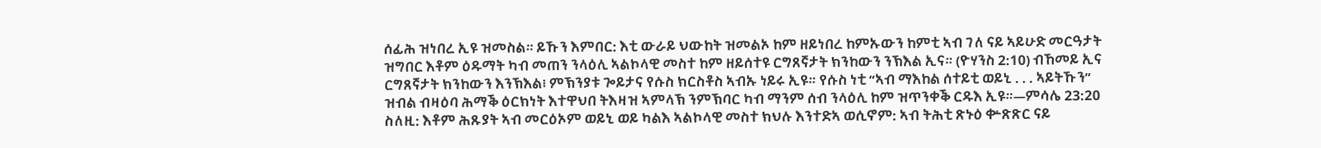ሰፊሕ ዝነበረ ኢዩ ዝመስል። ይኹን እምበር: እቲ ውራይ ህውከት ዝመልኦ ከም ዘይነበረ ከምኡውን ከምቲ ኣብ ገለ ናይ ኣይሁድ መርዓታት ዝግበር እቶም ዕዱማት ካብ መጠን ንላዕሊ ኣልኮላዊ መስተ ከም ዘይሰተዩ ርግጸኛታት ክንከውን ንኽእል ኢና። (ዮሃንስ 2:10) ብኸመይ ኢና ርግጸኛታት ክንከውን እንኽእል፧ ምኽንያቱ ጐይታና የሱስ ክርስቶስ ኣብኡ ነይሩ ኢዩ። የሱስ ነቲ “ኣብ ማእከል ሰተይቲ ወይኒ . . . ኣይትኹን” ዝብል ብዛዕባ ሕማቕ ዕርክነት እተዋህበ ትእዛዝ ኣምላኽ ንምኽባር ካብ ማንም ሰብ ንላዕሊ ከም ዝጥንቀቕ ርዱእ ኢዩ።—ምሳሌ 23:20
ስለዚ: እቶም ሕጹያት ኣብ መርዕኦም ወይኒ ወይ ካልእ ኣልኮላዊ መስተ ክህሉ እንተድኣ ወሲኖም: ኣብ ትሕቲ ጽኑዕ ቍጽጽር ናይ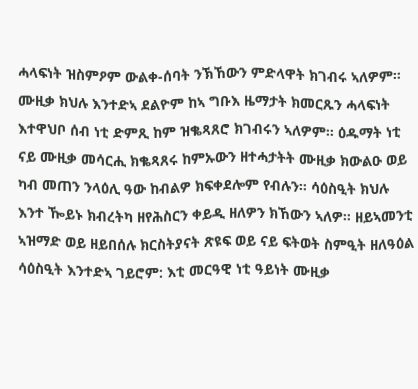ሓላፍነት ዝስምዖም ውልቀ-ሰባት ንኽኸውን ምድላዋት ክገብሩ ኣለዎም። ሙዚቃ ክህሉ እንተድኣ ደልዮም ከኣ ግቡእ ዜማታት ክመርጹን ሓላፍነት እተዋህቦ ሰብ ነቲ ድምጺ ከም ዝቈጻጸሮ ክገብሩን ኣለዎም። ዕዱማት ነቲ ናይ ሙዚቃ መሳርሒ ክቈጻጸሩ ከምኡውን ዘተሓታትት ሙዚቃ ክውልዑ ወይ ካብ መጠን ንላዕሊ ዓው ከብልዎ ክፍቀደሎም የብሉን። ሳዕስዒት ክህሉ እንተ ዀይኑ ክብረትካ ዘየሕስርን ቀይዲ ዘለዎን ክኸውን ኣለዎ። ዘይኣመንቲ ኣዝማድ ወይ ዘይበሰሉ ክርስትያናት ጽዩፍ ወይ ናይ ፍትወት ስምዒት ዘለዓዕል ሳዕስዒት እንተድኣ ገይሮም: እቲ መርዓዊ ነቲ ዓይነት ሙዚቃ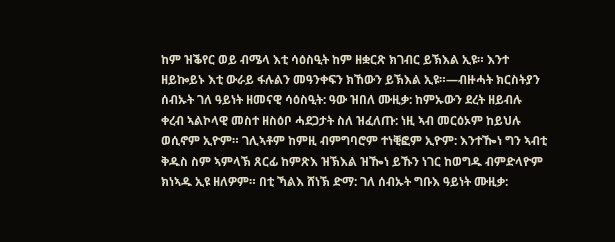ከም ዝቕየር ወይ ብሜላ እቲ ሳዕስዒት ከም ዘቋርጽ ክገብር ይኽእል ኢዩ። እንተ ዘይኰይኑ እቲ ውራይ ፋሉልን መዓንቀፍን ክኸውን ይኽእል ኢዩ።—ብዙሓት ክርስትያን ሰብኡት ገለ ዓይነት ዘመናዊ ሳዕስዒት: ዓው ዝበለ ሙዚቃ: ከምኡውን ደረት ዘይብሉ ቀረብ ኣልኮላዊ መስተ ዘስዕቦ ሓደጋታት ስለ ዝፈለጡ: ነዚ ኣብ መርዕኦም ከይህሉ ወሲኖም ኢዮም። ገሊኣቶም ከምዚ ብምግባሮም ተነቒፎም ኢዮም: እንተዀነ ግን ኣብቲ ቅዱስ ስም ኣምላኽ ጸርፊ ከምጽእ ዝኽእል ዝዀነ ይኹን ነገር ከወግዱ ብምድላዮም ክነኣዱ ኢዩ ዘለዎም። በቲ ኻልእ ሸነኽ ድማ: ገለ ሰብኡት ግቡእ ዓይነት ሙዚቃ: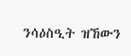ንሳዕስዒት ዝኸውን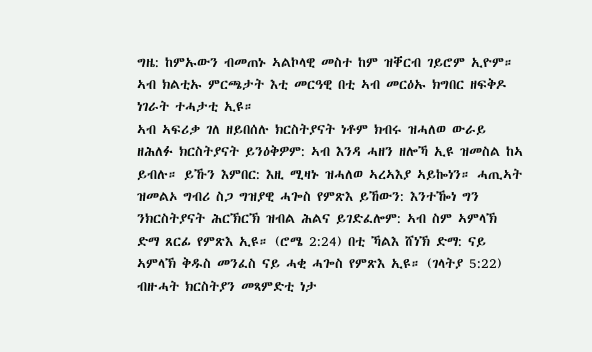ግዜ: ከምኡውን ብመጠኑ ኣልኮላዊ መስተ ከም ዝቐርብ ገይሮም ኢዮም። ኣብ ክልቲኡ ምርጫታት እቲ መርዓዊ በቲ ኣብ መርዕኡ ክግበር ዘፍቅዶ ነገራት ተሓታቲ ኢዩ።
ኣብ ኣፍሪቃ ገለ ዘይበሰሉ ክርስትያናት ነቶም ክብሩ ዝሓለወ ውራይ ዘሕለፉ ክርስትያናት ይንዕቅዎም: ኣብ እንዳ ሓዘን ዘሎኻ ኢዩ ዝመስል ከኣ ይብሉ። ይኹን እምበር: እዚ ሚዛኑ ዝሓለወ ኣረኣእያ ኣይኰነን። ሓጢኣት ዝመልኦ ግብሪ ስጋ ግዝያዊ ሓጐስ የምጽእ ይኸውን: እንተዀነ ግን ንክርስትያናት ሕርኽርኽ ዝብል ሕልና ይገድፈሎም: ኣብ ስም ኣምላኽ ድማ ጸርፊ የምጽእ ኢዩ። (ሮሜ 2:24) በቲ ኻልእ ሸነኽ ድማ: ናይ ኣምላኽ ቅዱስ መንፈስ ናይ ሓቂ ሓጐስ የምጽእ ኢዩ። (ገላትያ 5:22) ብዙሓት ክርስትያን መጻምድቲ ነታ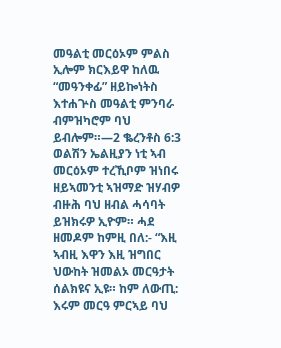መዓልቲ መርዕኦም ምልስ ኢሎም ክርእይዋ ከለዉ “መዓንቀፊ” ዘይኰነትስ እተሐጕስ መዓልቲ ምንባራ ብምዝካሮም ባህ ይብሎም።—2 ቈረንቶስ 6:3
ወልሽን ኤልዚያን ነቲ ኣብ መርዕኦም ተረኺቦም ዝነበሩ ዘይኣመንቲ ኣዝማድ ዝሃብዎ ብዙሕ ባህ ዘብል ሓሳባት ይዝክሩዎ ኢዮም። ሓደ ዘመዶም ከምዚ በለ:- “እዚ ኣብዚ እዋን እዚ ዝግበር ህውከት ዝመልኦ መርዓታት ሰልክዩና ኢዩ። ከም ለውጢ: እሩም መርዓ ምርኣይ ባህ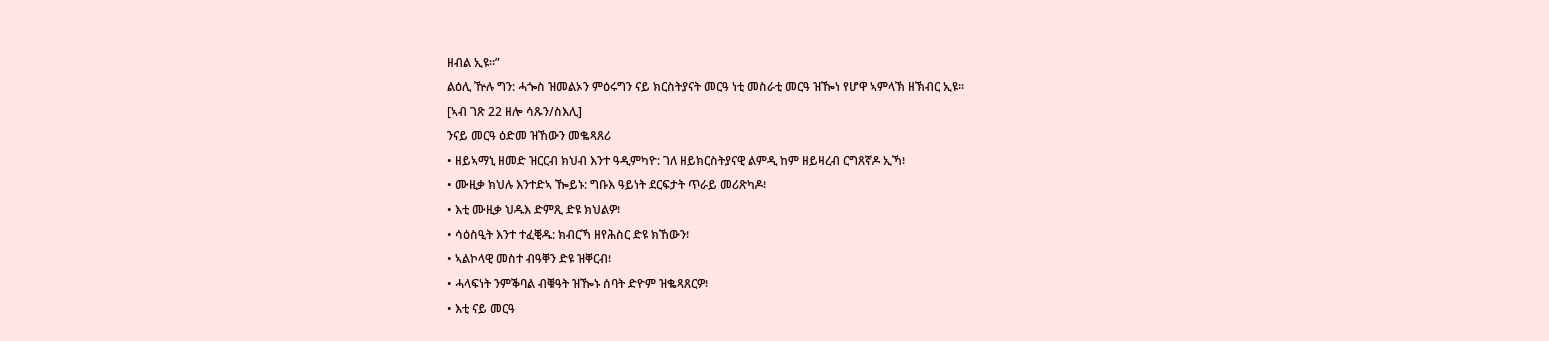ዘብል ኢዩ።”
ልዕሊ ዅሉ ግን: ሓጐስ ዝመልኦን ምዕሩግን ናይ ክርስትያናት መርዓ ነቲ መስራቲ መርዓ ዝዀነ የሆዋ ኣምላኽ ዘኽብር ኢዩ።
[ኣብ ገጽ 22 ዘሎ ሳጹን/ስእሊ]
ንናይ መርዓ ዕድመ ዝኸውን መቈጻጸሪ
• ዘይኣማኒ ዘመድ ዝርርብ ክህብ እንተ ዓዲምካዮ: ገለ ዘይክርስትያናዊ ልምዲ ከም ዘይዛረብ ርግጸኛዶ ኢኻ፧
• ሙዚቃ ክህሉ እንተድኣ ዀይኑ: ግቡእ ዓይነት ደርፍታት ጥራይ መሪጽካዶ፧
• እቲ ሙዚቃ ህዱእ ድምጺ ድዩ ክህልዎ፧
• ሳዕስዒት እንተ ተፈቒዱ: ክብርኻ ዘየሕስር ድዩ ክኸውን፧
• ኣልኮላዊ መስተ ብዓቐን ድዩ ዝቐርብ፧
• ሓላፍነት ንምቕባል ብቑዓት ዝዀኑ ሰባት ድዮም ዝቈጻጸርዎ፧
• እቲ ናይ መርዓ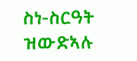ስነ-ስርዓት ዝውድኣሉ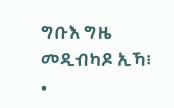ግቡእ ግዜ መዲብካዶ ኢኻ፧
•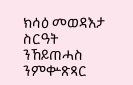ክሳዕ መወዳእታ ስርዓት ንኸይጠሓስ ንምቍጽጻር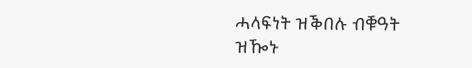ሓላፍነት ዝቕበሉ ብቑዓት ዝዀኑ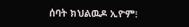ሰባት ክህልዉዶ ኢዮም፧